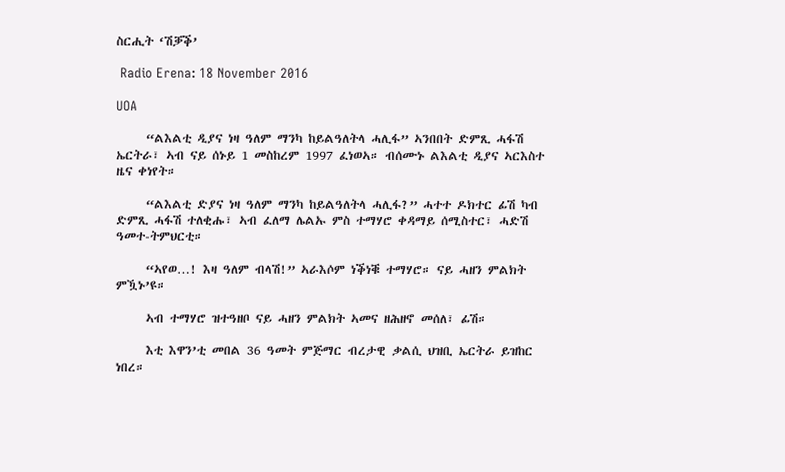ስርሒት ‘ሽቓቕ’

 Radio Erena: 18 November 2016

UOA

     “ልእልቲ ዲያና ነዛ ዓለም ማንካ ከይልዓለትላ ሓሊፋ” ኣንበበት ድምጺ ሓፋሽ ኤርትራ፣ ኣብ ናይ ሰኑይ 1 መስከረም 1997 ፈነወኣ። ብሰሙኑ ልእልቲ ዲያና ኣርእስተ ዜና ቀነየት።

     “ልእልቲ ድያና ነዛ ዓለም ማንካ ከይልዓለትላ ሓሊፋ?” ሓተተ ዶክተር ፊሽ ካብ ድምጺ ሓፋሽ ተለቂሑ፣ ኣብ ፈለማ ሌልኡ ምስ ተማሃሮ ቀዳማይ ሰሚስተር፣ ሓድሽ ዓመተ-ትምህርቲ።

     “ኣየወ…! እዛ ዓለም ብላሽ!” ኣራእሶም ነቕነቑ ተማሃሮ። ናይ ሓዘን ምልክት ምዃኑ’ዩ።

     ኣብ ተማሃሮ ዝተዓዘቦ ናይ ሓዘን ምልክት ኣመና ዘሕዘኖ መሰለ፣ ፊሽ።

     እቲ እዋን’ቲ መበል 36 ዓመት ምጅማር ብረታዊ ቃልሲ ህዝቢ ኤርትራ ይዝከር ነበረ።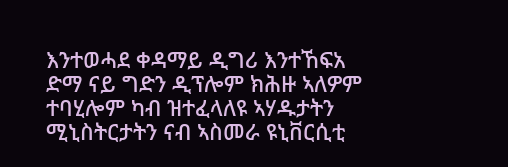እንተወሓደ ቀዳማይ ዲግሪ እንተኸፍአ ድማ ናይ ግድን ዲፕሎም ክሕዙ ኣለዎም ተባሂሎም ካብ ዝተፈላለዩ ኣሃዱታትን ሚኒስትርታትን ናብ ኣስመራ ዩኒቨርሲቲ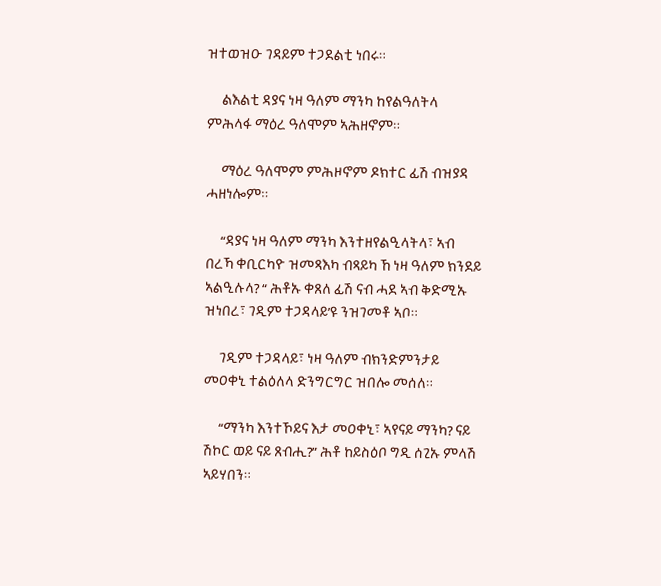ዝተወዝዑ ገዳይም ተጋደልቲ ነበሩ።

     ልእልቲ ዳያና ነዛ ዓለም ማንካ ከየልዓለትላ ምሕላፋ ማዕረ ዓለሞም ኣሕዘኖም።

     ማዕረ ዓለሞም ምሕዞኖም ዶክተር ፊሽ ብዝያዳ ሓዘነሎም።

     “ዳያና ነዛ ዓለም ማንካ እንተዘየልዒላትላ፣ ኣብ በረኻ ቀቢርካዮ ዝመጻእካ ብጻይካ ኸ ነዛ ዓለም ክንደይ ኣልዒሉላ? “ ሕቶኡ ቀጸለ ፊሽ ናብ ሓደ ኣብ ቅድሚኡ ዝነበረ፣ ገዲም ተጋዳላይ’ዩ ንዝገመቶ ኣቦ።

     ገዲም ተጋዳላይ፣ ነዛ ዓለም ብክንድምንታይ መዐቀኒ ተልዕለላ ድንግርግር ዝበሎ መሰለ።

     “ማንካ እንተኾይና እታ መዐቀኒ፣ ኣየናይ ማንካ? ናይ ሽኮር ወይ ናይ ጸብሒ?” ሕቶ ከይስዕቦ ግዲ ሰጊኡ ምላሽ ኣይሃበን።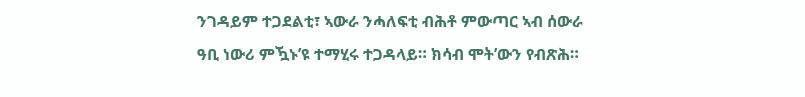ንገዳይም ተጋደልቲ፣ ኣውራ ንሓለፍቲ ብሕቶ ምውጣር ኣብ ሰውራ ዓቢ ነውሪ ምዃኑ’ዩ ተማሂሩ ተጋዳላይ። ክሳብ ሞት’ውን የብጽሕ።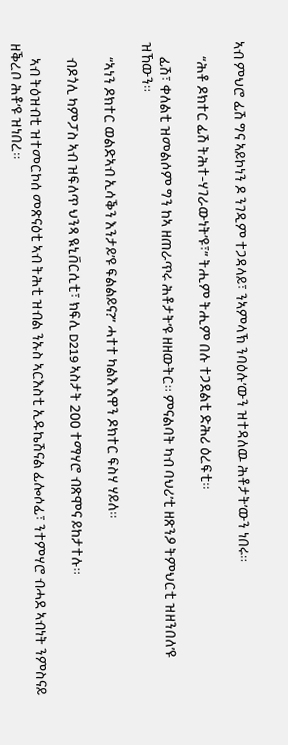ኣብ ምህሮ ፊሽ ግና ኣይኮነን ዶ ንገዲም ተጋዳላይ፣ ንኣምላኽ ንባዕሉ’ውን ዝተዳለዉ ሕቶታት’ውን ነበሩ።

     “ሕቶ ዶክተር ፊሽ ትሕተ-ሃገራውነት’ዩ፣” ትሒም ትሒም በሉ ተጋደልቲ ድሕሪ ዕረፍቲ።

     ፊሽ፣ ቀለልቲ ዝመልሶም ግን ከኣ ዘጠራጥሩ ሕቶታት’ዩ ዘዘውትር። ምናልባት ካብ ባህሪ’ቲ ዘጽንዖ ትምህርቲ ዝዘንበለ’ዩ ዝኸውን።

     “ኣነን ዶክተር ወልድኣብ ኢሳቕን እንታይ’ዩ ፍልልይና?” ሓተተ ካልእ እዋን ዶክተር ፍስሃ ሃይለ።

     ብዶጎሊ ካምፓስ ኣብ ዝፍለጥ ህንጻ ዪኒቨርሲቲ፣ ክፍሊ D219 ኣስታት 200 ተማሃሮ ብጽሞና ይከታተሉ።

     ኣብ ትዕዝብቲ ዝተመርኮሰ መጽናዕቲ ኣብ ትሕቲ ዝብል ንኡስ ኣርእስቲ ኢዱኬሽናል ፊሎሶፊ፣ ንተምሃሮ ብሓደ ኣብነት ንምስናይ ዘቕረቦ ሕቶ’ዩ ዝነበረ።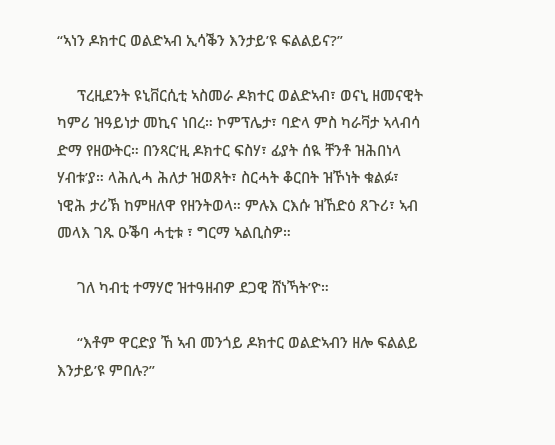“ኣነን ዶክተር ወልድኣብ ኢሳቕን እንታይ’ዩ ፍልልይና?”

     ፕረዚደንት ዩኒቨርሲቲ ኣስመራ ዶክተር ወልድኣብ፣ ወናኒ ዘመናዊት ካምሪ ዝዓይነታ መኪና ነበረ። ኮምፕሌታ፣ ባድላ ምስ ካራቫታ ኣላብሳ ድማ የዘውትር። በንጻር’ዚ ዶክተር ፍስሃ፣ ፊያት ሰዪ ቸንቶ ዝሕበነላ ሃብቱ’ያ። ላሕሊሓ ሕለታ ዝወጸት፣ ስርሓት ቆርበት ዝኾነት ቁልፉ፣ ነዊሕ ታሪኽ ከምዘለዋ የዘንትወላ። ምሉእ ርእሱ ዝኸድዕ ጸጉሪ፣ ኣብ መላእ ገጹ ዑቕባ ሓቲቱ ፣ ግርማ ኣልቢስዎ።

     ገለ ካብቲ ተማሃሮ ዝተዓዘብዎ ደጋዊ ሸነኻት’ዮ።

     “እቶም ዋርድያ ኸ ኣብ መንጎይ ዶክተር ወልድኣብን ዘሎ ፍልልይ እንታይ’ዩ ምበሉ?”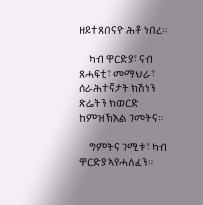ዘይተጸበናዮ ሕቶ ነበረ።

     ካብ ዋርድያ፣ ናብ ጸሓፍቲ፣ መማህራ፣ ሰራሕተኛታት ክሽነን ጽሬትን ክወርድ ከምዝኽእል ገመትና።

     ግምትና ገሚቱ፣ ካብ ዋርድያ ኣየሓለፈን።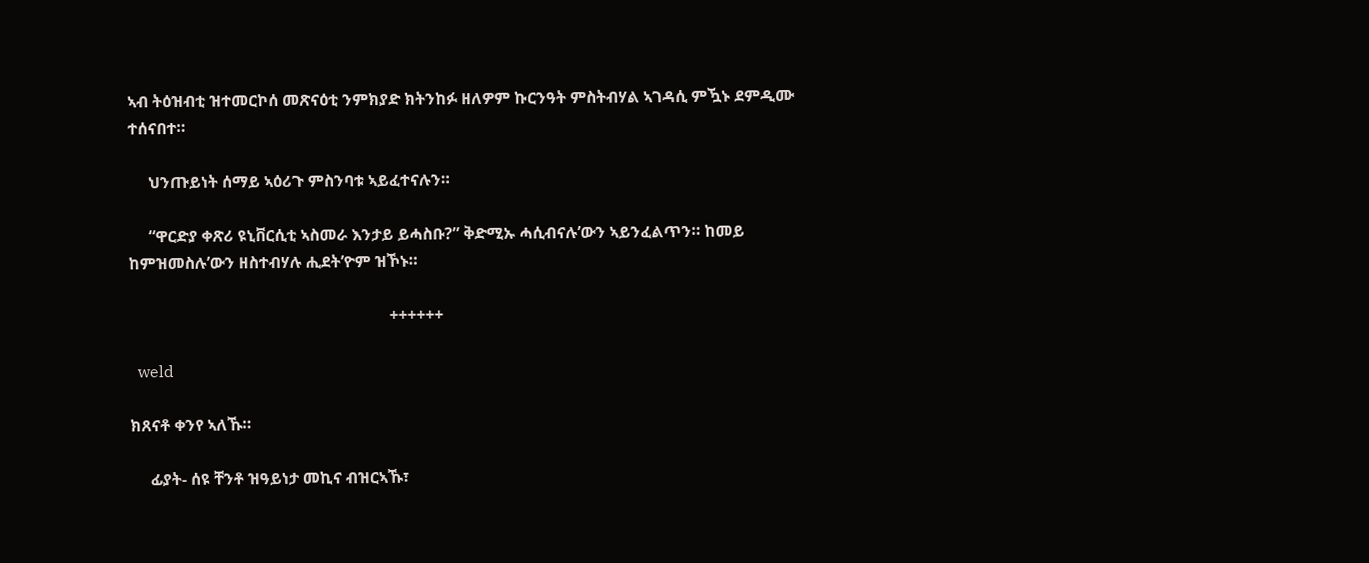ኣብ ትዕዝብቲ ዝተመርኮሰ መጽናዕቲ ንምክያድ ክትንከፉ ዘለዎም ኩርንዓት ምስትብሃል ኣገዳሲ ምዃኑ ደምዲሙ ተሰናበተ።

     ህንጡይነት ሰማይ ኣዕሪጉ ምስንባቱ ኣይፈተናሉን።

     “ዋርድያ ቀጽሪ ዩኒቨርሲቲ ኣስመራ እንታይ ይሓስቡ?” ቅድሚኡ ሓሲብናሉ’ውን ኣይንፈልጥን። ከመይ ከምዝመስሉ’ውን ዘስተብሃሉ ሒደት’ዮም ዝኾኑ።

                                                                 ++++++

  weld

ክጸናቶ ቀንየ ኣለኹ።

     ፊያት- ሰዩ ቸንቶ ዝዓይነታ መኪና ብዝርኣኹ፣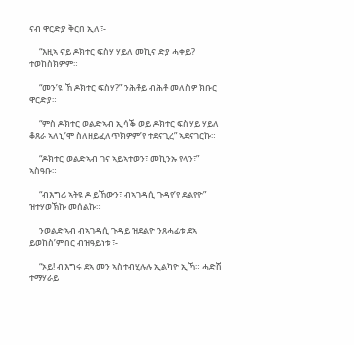ናብ ዋርድያ ቅርበ ኢለ፣-

     “እዚኣ ናይ ዶክተር ፍስሃ ሃይለ መኪና ድያ ሓቀይ? ተወከስክዎም።

     “መን’ዩ ኸ ዶክተር ፍስሃ?” ንሕቶይ ብሕቶ መለስዎ ክቡር ዋርድያ።

     “ምስ ዶክተር ወልድኣብ ኢሳቕ ወይ ዶክተር ፍስሃይ ሃይለ ቆጸራ ኣለኒ’ሞ ስለዘይፈለጥክዎም’የ ተደናጊረ” ኣደናገርኩ።

     “ዶክተር ወልድኣብ ገና ኣይኣተወን፣ መኪንኡ የላን፣” ኣስዓቡ።

     “ብእግሪ ኣትዩ ዶ ይኸውን፣ ብኣገዳሲ ጉዳየ’የ ደልየዮ” ዝተሃወኽኩ መሰልኩ።

     ንወልድኣብ ብኣገዳሲ ጉዳይ ዝደልዮ ንጸሓፊቱ ደኣ ይወከስ’ምበር ብዝዓይነቱ ፣-

     “ኦይ! ብእግሩ ደኣ መን ኣስተብሂሉሉ ኢልካዮ ኢኻ። ሓድሽ ተማሃራይ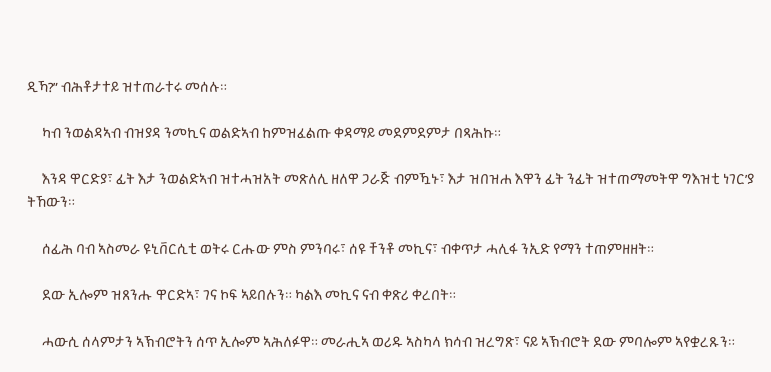ዲኻ?” ብሕቶታተይ ዝተጠራተሩ መሰሉ።

     ካብ ንወልዳኣብ ብዝያዳ ንመኪና ወልድኣብ ከምዝፈልጡ ቀዳማይ መደምደምታ በጻሕኩ።

     እንዳ ዋርድያ፣ ፊት እታ ንወልድኣብ ዝተሓዝአት መጽለሊ ዘለዋ ጋራጅ ብምዃኑ፣ እታ ዝበዝሐ እዋን ፊት ንፊት ዝተጠማመትዋ ግእዝቲ ነገር’ያ ትኸውን።

     ሰፊሕ ባብ ኣስመራ ዩኒቨርሲቲ ወትሩ ርሑው ምስ ምንባሩ፣ ሰዩ ቸንቶ መኪና፣ ብቀጥታ ሓሊፋ ንኢድ የማን ተጠምዘዘት።

     ደው ኢሎም ዝጸንሑ ዋርድኣ፣ ገና ኮፍ ኣይበሉን። ካልእ መኪና ናብ ቀጽሪ ቀረበት።

     ሓውሲ ሰላምታን ኣኽብሮትን ሰጥ ኢሎም ኣሕለፉዋ። መራሒኣ ወሪዱ ኣስካላ ክሳብ ዝረግጽ፣ ናይ ኣኽብሮት ደው ምባሎም ኣየቋረጹን።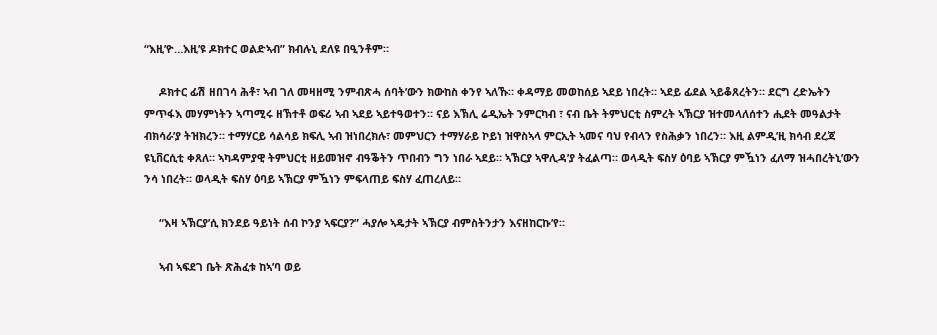“እዚ’ዮ…እዚ’ዩ ዶክተር ወልድኣብ” ክብሉኒ ደለዩ በዒንቶም።

     ዶክተር ፊሽ ዘበገሳ ሕቶ፣ ኣብ ገለ መዛዘሚ ንምብጽሓ ሰባት’ውን ክውከስ ቀንየ ኣለኹ። ቀዳማይ መወከሰይ ኣደይ ነበረት። ኣደይ ፊደል ኣይቆጸረትን። ደርግ ረድኤትን ምጥፋእ መሃምነትን ኣጣሚሩ ዘኽተቶ ወፍሪ ኣብ ኣደይ ኣይተዓወተን። ናይ እኽሊ ሬዲኤት ንምርካብ ፣ ናብ ቤት ትምህርቲ ስምረት ኣኽርያ ዝተመላለሰተን ሒደት መዓልታት ብክሳራ’ያ ትዝክረን። ተማሃርይ ሳልሳይ ክፍሊ ኣብ ዝነበረክሉ፣ መምህርን ተማሃራይ ኮይነ ዝዋስኣላ ምርኢት ኣመና ባህ የብላን የስሕቃን ነበረን። እዚ ልምዲ’ዚ ክሳብ ደረጃ ዩኒቨርሲቲ ቀጸለ። ኣካዳምያዊ ትምህርቲ ዘይመዝኖ ብዓቕትን ጥበብን ግን ነበራ ኣደይ። ኣኽርያ ኣዋሊዳ’ያ ትፈልጣ። ወላዲት ፍስሃ ዕባይ ኣኽርያ ምዃነን ፈለማ ዝሓበረትኒ’ውን ንሳ ነበረት። ወላዲት ፍስሃ ዕባይ ኣኽርያ ምዃነን ምፍላጠይ ፍስሃ ፈጠረለይ።

     “እዛ ኣኽርያ’ሲ ክንደይ ዓይነት ሰብ ኮንያ ኣፍርያ?” ሓያሎ ኣዴታት ኣኽርያ ብምስትንታን እናዘከርኩ’የ።

     ኣብ ኣፍደገ ቤት ጽሕፈቱ ከኣ’ባ ወይ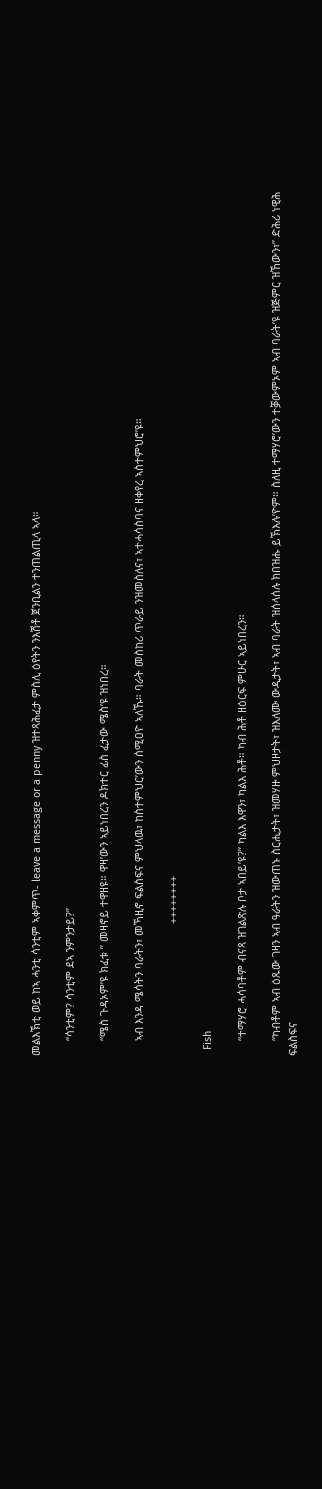መልእኽቲ ወይ ከኣ ሓንቲ ሳንቲም ኣቀምጥ- leave a message or a penny ዝተጻሕፈታ ምስሊ ዕየትን ንእሽቶ ጀንቢልን ተንጠልጢላ ኣላ።

     “ሳንቲም? ሳንቲም ደኣ ንምንታይ?”

     “ሜስ ጉዳኦም’ዩ ክፈቱ ” መዛኖይ ተዋዘዩ። ዋዛ’ውን ኣይነበረን ዶክተር ፊስ ፈታው ሜስ’ዩ ዝነበረ።

     ኣብ እንዳ ሜሳትን ባራትን፣ መኻዚኖ ፍልስፍና ምህላዉ፣ ከስተምህር’ውን ሰሚዐዮ ኣለኹ። ባራት መስከሪ ጥራይ ንዝመስለና፣ ኣተሓሳስባና ዘቀየረ ኣስተምህሮ’ዩ።

                                            ++++++++

  Fish

     “ተማሃሮ ሓሳባቶም ብናጻ ዝገልጽሉ ቦታ ኣበይ’ዩ?” ካልእ እዋን፣ ካልእ ሕቶ። ካብ ሕቶ ዘዕርፍ ምሁር ኣይነበረን።

     “ካብቶም ኣብ ዕጹው ገዛን ኣብ ዓራትን ዝውጠኑ ስርሒታት፣ ዝመሃዙ ምህዞታት፣ ዝእለሙ ውዲታት፣ ኣብ ባራት ዝሰላሰሉ ክበዝሑ ይኽእሉ’ዮም። ስለዚ ተማሃሮ’ውን ተቓውምኦም ኣብ ባራት’ዩ ዝጅምር ዝኸውን፣” ድሕሪ ነዊሕ ፍልስፍና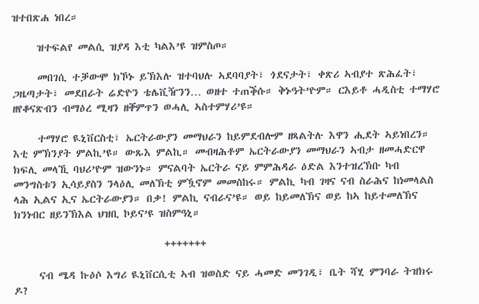ዝተበጽሐ ነበረ።

     ዝተፍልየ መልሲ ዝያዳ እቲ ካልእ’ዩ ዝምስጦ።

     መበገሲ ተቓውሞ ክኾኑ ይኽእሉ ዝተባህሉ ኣደባባያት፣ ጎደናታት፣ ቀጽሪ ኣብያተ ጽሕፈት፣ ጋዜጣታት፣ መደበራት ሬድዮን ቴሌቪዥንን… ወዘተ ተጠቕሱ። ቅኑዓት’ዮም። ርእይቶ ሓዲስቲ ተማሃሮ ዘየቆናጽብን ብማዕረ ሚዛን ዘቐምጥን ወሓሊ ኣስተምሃሪ’ዩ።

     ተማሃሮ ዪኒቨርስቲ፣ ኤርትራውያን መማህራን ከይምደብሎም ዘጻልትሉ እዋን ሒደት ኣይነበረን። እቲ ምኽንያት ምልኪ’ዩ። ውጹእ ምልኪ። መብዛሕቶም ኤርትራውያን መማህራን ኣብታ ዘመሓድርዋ ክፍሊ መላኺ ባህሪ’ዮም ዝውንኑ። ምናልባት ኤርትራ ናይ ምምሕዳራ ዕድል እንተዝረኽቡ ካብ መንግስቱን ኢሳይያስን ንላዕሊ መለኽቲ ምዃኖም መመስከሩ። ምልኪ ካብ ገዛና ናብ ስራሕና ከነመላልስ ላሕ ኢልና ኢና ኤርትራውያን። በቃ! ምልኪ ናብራና’ዩ። ወይ ከይመለኽና ወይ ከኣ ከይተመለኽና ክንነብር ዘይንኽእል ህዝቢ ኮይና’ዩ ዝስምዓኒ።

                              +++++++

     ናብ ሜዳ ኩዕሶ እግሪ ዪኒቨርሲቲ ኣብ ዝወስድ ናይ ሓመድ መንገዲ፣ ቤት ሻሂ ምንባራ ትዝክሩ ዶ?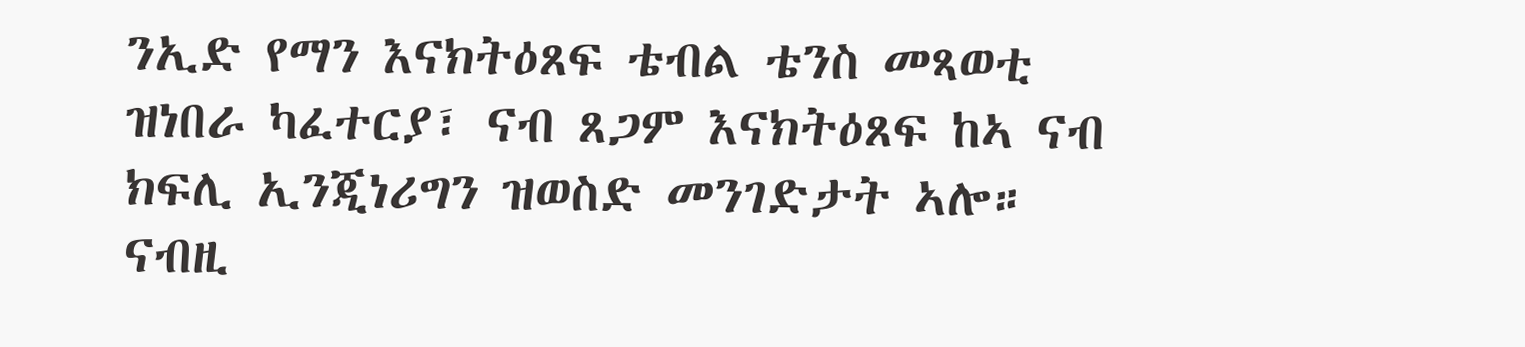ንኢድ የማን እናክትዕጸፍ ቴብል ቴንስ መጻወቲ ዝነበራ ካፈተርያ፣ ናብ ጸጋም እናክትዕጸፍ ከኣ ናብ ክፍሊ ኢንጂነሪግን ዝወስድ መንገድታት ኣሎ። ናብዚ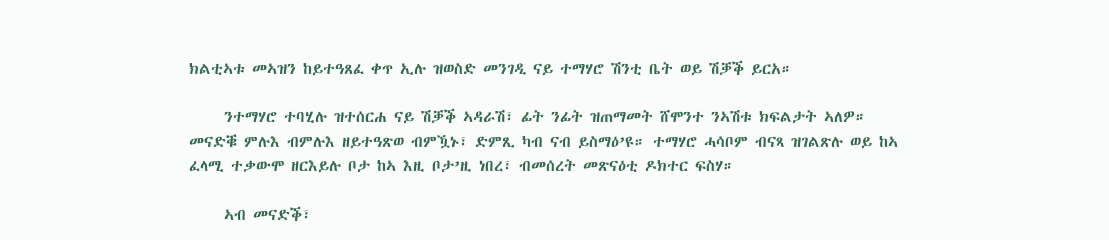ክልቲኣቱ መኣዝን ከይተዓጸፈ ቀጥ ኢሉ ዝወስድ መንገዲ ናይ ተማሃሮ ሽንቲ ቤት ወይ ሽቓቕ ይርአ።

     ንተማሃሮ ተባሂሉ ዝተሰርሐ ናይ ሽቓቕ ኣዳራሽ፣ ፊት ንፊት ዝጠማመት ሸሞንተ ንኣሽቱ ክፍልታት ኣለዎ። መናድቑ ምሉእ ብምሉእ ዘይተዓጽወ ብምዃኑ፣ ድምጺ ካብ ናብ ይስማዕ’ዩ። ተማሃሮ ሓሳቦም ብናጻ ዝገልጽሉ ወይ ከኣ ፈላሚ ተቃውሞ ዘርእይሉ ቦታ ከኣ እዚ ቦታ’ዚ ነበረ፣ ብመሰረት መጽናዕቲ ዶክተር ፍስሃ።

     ኣብ መናድቕ፣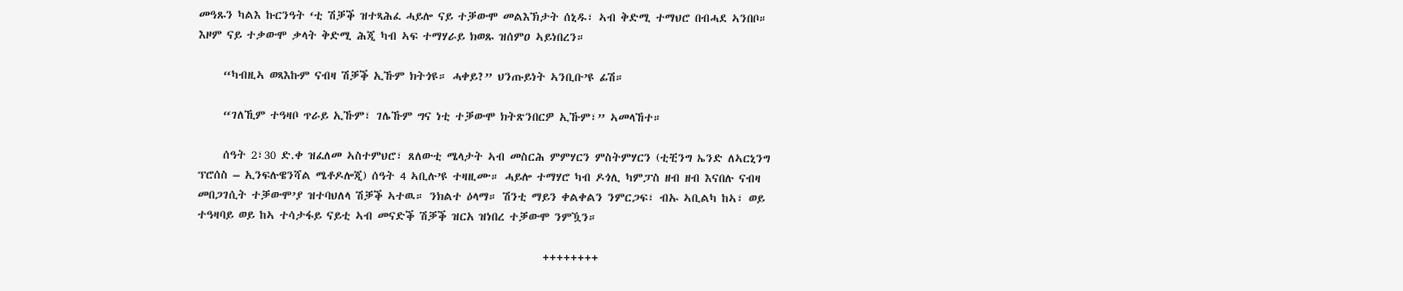መዓጹን ካልእ ኩርንዓት ‘ቲ ሽቓቕ ዝተጻሕፈ ሓይሎ ናይ ተቓውሞ መልእኽታት ሰኒዱ፣ ኣብ ቅድሚ ተማህሮ በብሓደ ኣንበቦ። እዞም ናይ ተቃውሞ ቃላት ቅድሚ ሕጂ ካብ ኣፍ ተማሃራይ ክወጹ ዝሰምዐ ኣይነበረን።

     “ካብዚኣ ወጻእኩም ናብዛ ሽቓቕ ኢኹም ክትጎዩ። ሓቀይ?” ህንጡይነት ኣንቢቡ’ዩ ፊሽ።

     “ገለኺም ተዓዛቦ ጥራይ ኢኹም፣ ገሌኹም ግና ነቲ ተቓውሞ ክትጽንበርዎ ኢኹም፣” ኣመላኸተ።

     ሰዓት 2፣30 ድ.ቀ ዝፈለመ ኣስተምህሮ፣ ጸለውቲ ሜላታት ኣብ መስርሕ ምምሃርን ምስትምሃርን (ቲቺንግ ኤንድ ለኣርኒንግ ፕሮሰስ – ኢንፍሉዌንሻል ሜቶዶሎጂ) ሰዓት 4 ኣቢሉ’ዩ ተዛዚሙ። ሓይሎ ተማሃሮ ካብ ዶጎሊ ካምፓስ ዘብ ዘብ እናበሉ ናብዛ መበጋገሲት ተቓውሞ’ያ ዝተባህለላ ሽቓቕ ኣተዉ። ንክልተ ዕላማ። ሽንቲ ማይን ቀልቀልን ንምርጋፍ፣ ብኡ ኣቢልካ ከኣ፣ ወይ ተዓዛባይ ወይ ከኣ ተሳታፋይ ናይቲ ኣብ መናድቕ ሽቓቕ ዝርአ ዝነበረ ተቓውሞ ንምዃን።

                                                                     ++++++++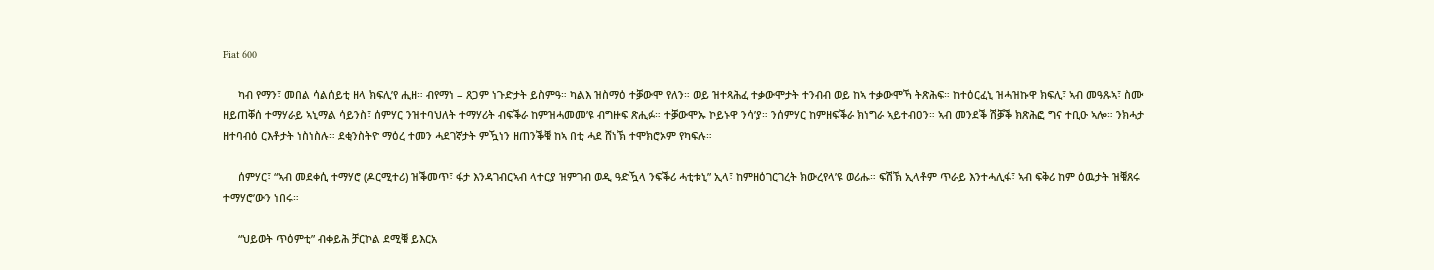Fiat 600

     ካብ የማን፣ መበል ሳልሰይቲ ዘላ ክፍሊ’የ ሒዘ። ብየማነ – ጸጋም ነጉድታት ይስምዓ። ካልእ ዝስማዕ ተቓውሞ የለን። ወይ ዝተጻሕፈ ተቃውሞታት ተንብብ ወይ ከኣ ተቃውሞኻ ትጽሕፍ። ከተዕርፈኒ ዝሓዝኩዋ ክፍሊ፣ ኣብ መዓጹኣ፣ ስሙ ዘይጠቐሰ ተማሃራይ ኣኒማል ሳይንስ፣ ሰምሃር ንዝተባህለት ተማሃሪት ብፍቕራ ከምዝሓመመ’ዩ ብግዙፍ ጽሒፉ። ተቓውሞኡ ኮይኑዋ ንሳ’ያ። ንሰምሃር ከምዘፍቕራ ክነግራ ኣይተብዐን። ኣብ መንደቕ ሽቓቕ ክጽሕፎ ግና ተቢዑ ኣሎ። ንክሓታ ዘተባብዕ ርእቶታት ነስነስሉ። ደቂንስትዮ ማዕረ ተመን ሓደገኛታት ምዃነን ዘጠንቕቑ ከኣ በቲ ሓደ ሸነኽ ተሞክሮኦም የካፍሉ።

     ሰምሃር፣ “ኣብ መደቀሲ ተማሃሮ (ዶርሚተሪ) ዝቕመጥ፣ ፋታ እንዳገብርኣብ ላተርያ ዝምገብ ወዲ ዓድዃላ ንፍቕሪ ሓቲቱኒ” ኢላ፣ ከምዘዕገርገረት ክውረየላ’ዩ ወሪሑ። ፍሽኽ ኢላቶም ጥራይ እንተሓሊፋ፣ ኣብ ፍቅሪ ከም ዕዉታት ዝቑጸሩ ተማሃሮ’ውን ነበሩ።

     “ህይወት ጥዕምቲ” ብቀይሕ ቻርኮል ደሚቑ ይእርአ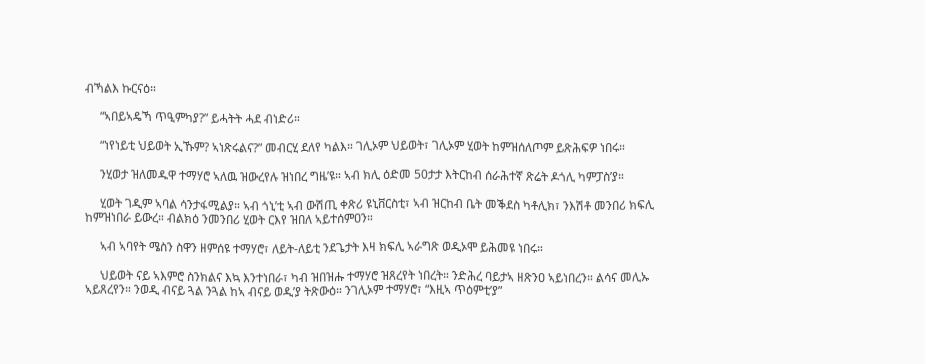ብኻልእ ኩርናዕ።

     “ኣበይኣዴኻ ጥዒምካያ?” ይሓትት ሓደ ብነድሪ።

     “ነየነይቲ ህይወት ኢኹም? ኣነጽሩልና?” መብርሂ ደለየ ካልእ። ገሊኦም ህይወት፣ ገሊኦም ሂወት ከምዝሰለጦም ይጽሕፍዎ ነበሩ።

     ንሂወታ ዝለመዱዋ ተማሃሮ ኣለዉ ዝውረየሉ ዝነበረ ግዜ’ዩ። ኣብ ክሊ ዕድመ 50ታታ እትርከብ ሰራሕተኛ ጽሬት ዶጎሊ ካምፓስ’ያ።

     ሂወት ገዲም ኣባል ሳንታፋሚልያ። ኣብ ጎኒ’ቲ ኣብ ውሽጢ ቀጽሪ ዩኒቨርስቲ፣ ኣብ ዝርከብ ቤት መቕደስ ካቶሊክ፣ ንእሽቶ መንበሪ ክፍሊ ከምዝነበራ ይውረ። ብልክዕ ንመንበሪ ሂወት ርእየ ዝበለ ኣይተሰምዐን።

     ኣብ ኣባየት ሜስን ስዋን ዘምሰዩ ተማሃሮ፣ ለይት-ለይቲ ንደጌታት እዛ ክፍሊ ኣራግጽ ወዲኦሞ ይሕመዩ ነበሩ።

     ህይወት ናይ ኣእምሮ ስንክልና እኳ እንተነበራ፣ ካብ ዝበዝሑ ተማሃሮ ዝጸረየት ነበረት። ንድሕረ ባይታኣ ዘጽንዐ ኣይነበረን። ልሳና መሊኡ ኣይጸረየን። ንወዲ ብናይ ጓል ንጓል ከኣ ብናይ ወዲ’ያ ትጽውዕ። ንገሊኦም ተማሃሮ፣ “እዚኣ ጥዕምቲ’ያ”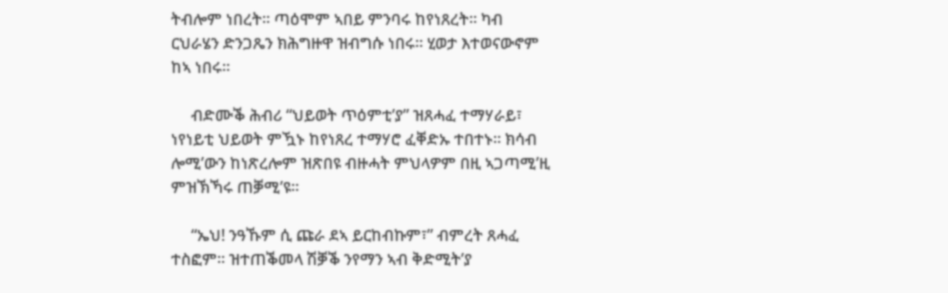ትብሎም ነበረት። ጣዕሞም ኣበይ ምንባሩ ከየነጸረት። ካብ ርህራሄን ድንጋጼን ክሕግዙዋ ዝብግሱ ነበሩ። ሂወታ እተወናውኖም ከኣ ነበሩ።

     ብድሙቕ ሕብሪ “ህይወት ጥዕምቲ’ያ” ዝጸሓፈ ተማሃራይ፣ ነየነይቲ ህይወት ምዃኑ ከየነጸረ ተማሃሮ ፈቐድኡ ተበተኑ። ክሳብ ሎሚ’ውን ከነጽረሎም ዝጽበዩ ብዙሓት ምህላዎም በዚ ኣጋጣሚ’ዚ ምዝኽኻሩ ጠቓሚ’ዩ።

     “ኤህ! ንዓኹም ሲ ጩራ ደኣ ይርከብኩም፣” ብምረት ጸሓፈ ተስፎም። ዝተጠቕመላ ሽቓቕ ንየማን ኣብ ቅድሚት’ያ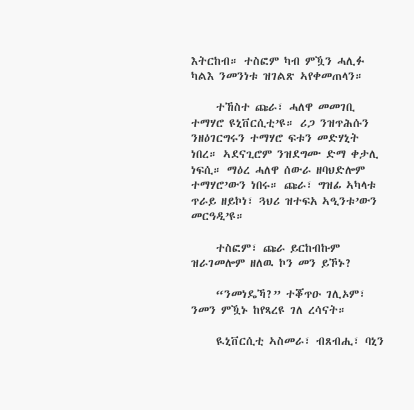እትርከብ። ተስፎም ካብ ምዃን ሓሊፉ ካልእ ንመንነቱ ዝገልጽ ኣየቀመጠላን።

     ተኸስተ ጩራ፣ ሓለዋ መመገቢ ተማሃሮ ዩኒቨርሲቲ’ዩ። ሪጋ ንዝጥሕሱን ንዘዕገርግሩን ተማሃሮ ፍቱን መድሃኒት ነበረ። ኣደናጊሮም ንዝደግሙ ድማ ቀታሊ ነፍሲ። ማዕረ ሓለዋ ሰውራ ዘባህድሎም ተማሃሮ’ውን ነበሩ። ጩራ፣ ግዝፊ ኣካላቱ ጥራይ ዘይኮነ፣ ጓህሪ ዝተፍአ ኣዒንቱ’ውን መርዓዲ’ዩ።

     ተስፎም፣ ጩራ ይርከብኩም ዝራገመሎም ዘለዉ ኮን መን ይኾኑ?

     “ንመነዴኻ?” ተቖጥዑ ገሊኦም፣ ንመን ምዃኑ ከየጻረዩ ገለ ረሳናት።

     ዪኒቨርሲቲ ኣስመራ፣ ብጸብሒ፣ ባኒን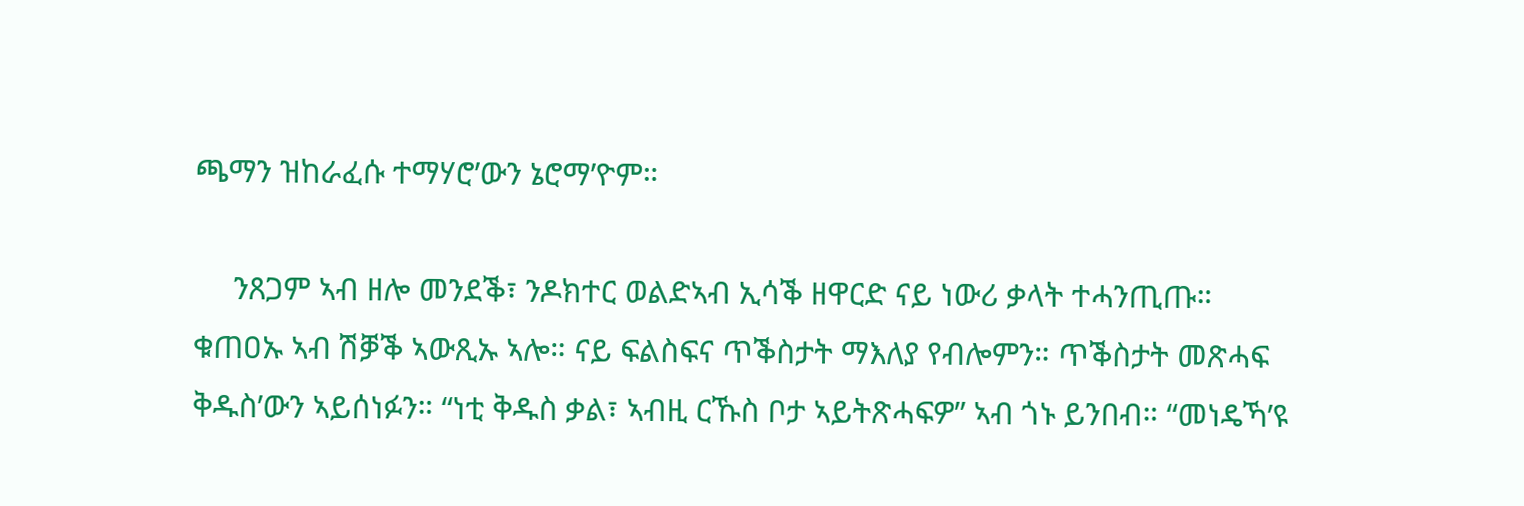ጫማን ዝከራፈሱ ተማሃሮ’ውን ኔሮማ’ዮም።

     ንጸጋም ኣብ ዘሎ መንደቕ፣ ንዶክተር ወልድኣብ ኢሳቕ ዘዋርድ ናይ ነውሪ ቃላት ተሓንጢጡ። ቁጠዐኡ ኣብ ሽቓቕ ኣውጺኡ ኣሎ። ናይ ፍልስፍና ጥቕስታት ማእለያ የብሎምን። ጥቕስታት መጽሓፍ ቅዱስ’ውን ኣይሰነፉን። “ነቲ ቅዱስ ቃል፣ ኣብዚ ርኹስ ቦታ ኣይትጽሓፍዎ” ኣብ ጎኑ ይንበብ። “መነዴኻ’ዩ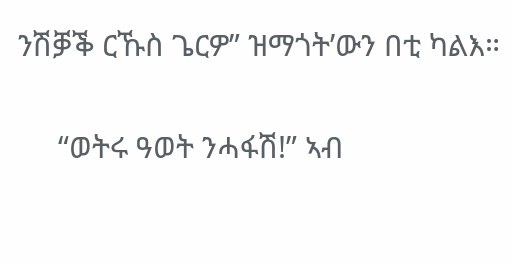ንሽቓቕ ርኹስ ጌርዎ” ዝማጎት’ውን በቲ ካልእ።

     “ወትሩ ዓወት ንሓፋሽ!” ኣብ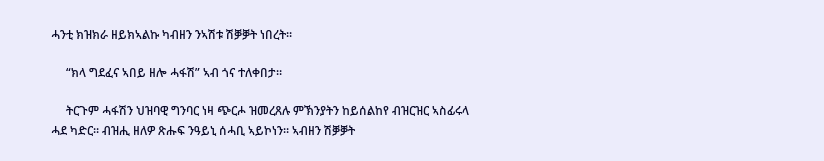ሓንቲ ክዝክራ ዘይክኣልኩ ካብዘን ንኣሽቱ ሽቓቓት ነበረት።

     “ክላ ግደፈና ኣበይ ዘሎ ሓፋሽ” ኣብ ጎና ተለቀበታ።

     ትርጉም ሓፋሽን ህዝባዊ ግንባር ነዛ ጭርሖ ዝመረጸሉ ምኽንያትን ከይሰልከየ ብዝርዝር ኣስፊሩላ ሓደ ካድር። ብዝሒ ዘለዎ ጽሑፍ ንዓይኒ ሰሓቢ ኣይኮነን። ኣብዘን ሽቓቓት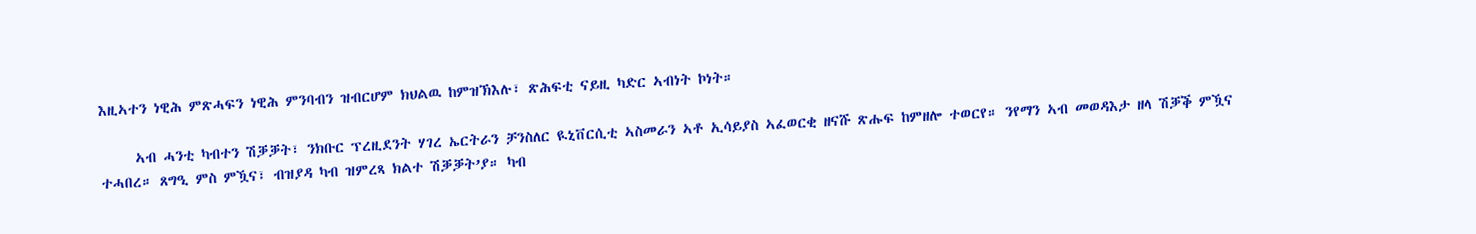እዚኣተን ነዊሕ ምጽሓፍን ነዊሕ ምንባብን ዝብርሆም ክህልዉ ከምዝኽእሉ፣ ጽሕፍቲ ናይዚ ካድር ኣብነት ኮነት።

     ኣብ ሓንቲ ካብተን ሽቓቓት፣ ንክቡር ፕረዚደንት ሃገረ ኤርትራን ቻንስለር ዪኒቨርሲቲ ኣስመራን ኣቶ ኢሳይያስ ኣፈወርቂ ዘናሹ ጽሑፍ ከምዘሎ ተወርየ። ንየማን ኣብ መወዳእታ ዘላ ሽቓቕ ምዃና ተሓበረ። ጸግዒ ምስ ምዃና፣ ብዝያዳ ካብ ዝምረጻ ክልተ ሽቓቓት’ያ። ካብ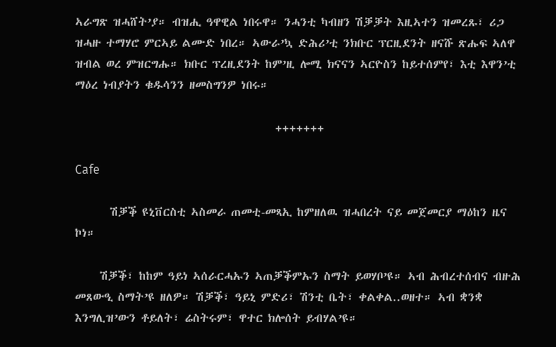ኣራግጽ ዝሓሸት’ያ። ብዝሒ ዓዋዊል ነበሩዋ። ንሓንቲ ካብዘን ሽቓቓት እዚኣተን ዝመረጹ፣ ሪጋ ዝሓዙ ተማሃሮ ምርኣይ ልሙድ ነበረ። ኣውራ’ኳ ድሕሪ’ቲ ንክቡር ፕርዚደንት ዘናሹ ጽሑፍ ኣለዋ ዝብል ወረ ምዝርግሑ። ክቡር ፕረዚደንት ከም’ዚ ሎሚ ክናናን ኣርዮስን ከይተሰምየ፣ እቲ እዋን’ቲ ማዕረ ነብያትን ቁዱሳንን ዘመስግንዎ ነበሩ።

                                        +++++++

Cafe

       ሽቓቕ ዩኒቨርስቲ ኣስመራ ጠመቲ-መጻኢ ከምዘለዉ ዝሓበረት ናይ መጀመርያ ማዕከን ዜና ኮነ።

     ሽቓቕ፣ ከከም ዓይነ ኣሰራርሓኡን ኣጠቓቕምኡን ስማት ይወሃቦ’ዩ። ኣብ ሕብረተሰብና ብዙሕ መጸውዒ ስማት’ዩ ዘለዎ። ሽቓቕ፣ ዓይኒ ምድሪ፣ ሽንቲ ቤት፣ ቀልቀል..ወዘተ። ኣብ ቋንቋ እንግሊዝ’ውን ቶይለት፣ ሬስትሩም፣ ዋተር ክሎሰት ይብሃል’ዩ።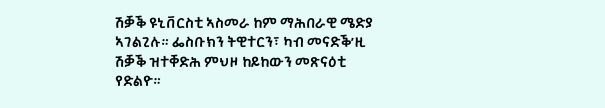ሽቓቕ ዩኒቨርስቲ ኣስመራ ከም ማሕበራዊ ሜድያ ኣገልጊሉ። ፌስቡክን ትዊተርን፣ ካብ መናድቕ’ዚ ሽቓቕ ዝተቐድሕ ምህዞ ከይከውን መጽናዕቲ የድልዮ።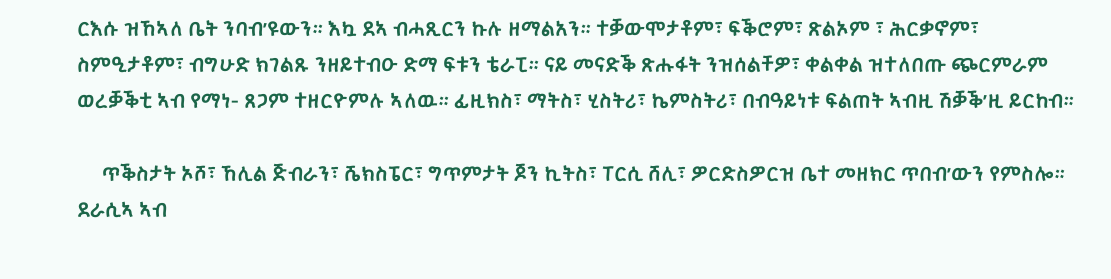ርእሱ ዝኸኣለ ቤት ንባብ’ዩውን። እኳ ደኣ ብሓጺርን ኩሉ ዘማልአን። ተቓውሞታቶም፣ ፍቕሮም፣ ጽልኦም ፣ ሕርቃኖም፣ ስምዒታቶም፣ ብግሁድ ክገልጹ ንዘይተብዑ ድማ ፍቱን ቴራፒ። ናይ መናድቕ ጽሑፋት ንዝሰልቸዎ፣ ቀልቀል ዝተለበጡ ጭርምራም ወረቓቕቲ ኣብ የማነ- ጸጋም ተዘርዮምሉ ኣለዉ። ፊዚክስ፣ ማትስ፣ ሂስትሪ፣ ኬምስትሪ፣ በብዓይነቱ ፍልጠት ኣብዚ ሽቓቕ’ዚ ይርከብ።

     ጥቕስታት ኦሾ፣ ኸሊል ጅብራን፣ ሼክስፔር፣ ግጥምታት ጆን ኪትስ፣ ፐርሲ ሸሊ፣ ዎርድስዎርዝ ቤተ መዘክር ጥበብ’ውን የምስሎ። ደራሲኣ ኣብ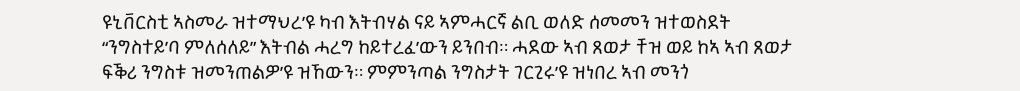ዩኒቨርስቲ ኣስመራ ዝተማህረ’ዩ ካብ እትብሃል ናይ ኣምሓርኛ ልቢ ወለድ ሰመመን ዝተወስደት “ንግስተይ’ባ ምለሰለይ” እትብል ሓረግ ከይተረፈ’ውን ይንበብ። ሓደው ኣብ ጸወታ ቸዝ ወይ ከኣ ኣብ ጸወታ ፍቕሪ ንግስቱ ዝመንጠልዎ’ዩ ዝኸውን። ምምንጣል ንግስታት ገርጊሩ’ዩ ዝነበረ ኣብ መንጎ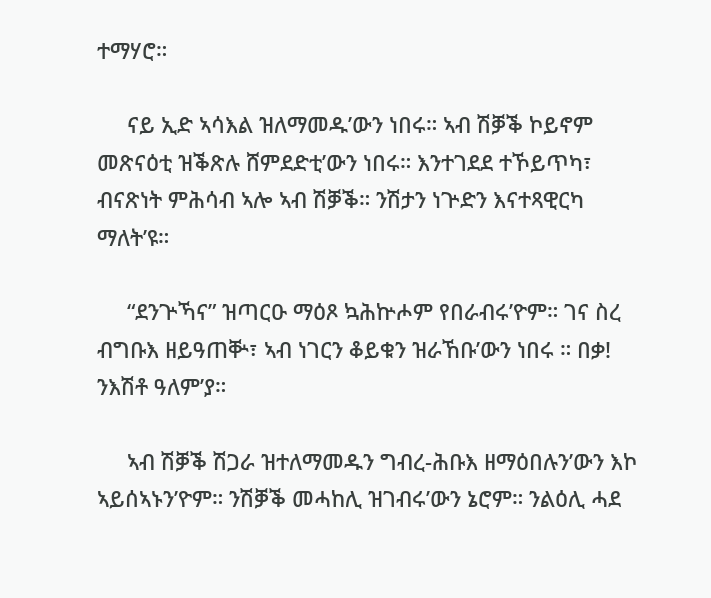ተማሃሮ።

     ናይ ኢድ ኣሳእል ዝለማመዱ’ውን ነበሩ። ኣብ ሽቓቕ ኮይኖም መጽናዕቲ ዝቕጽሉ ሸምደድቲ’ውን ነበሩ። እንተገደደ ተኾይጥካ፣ ብናጽነት ምሕሳብ ኣሎ ኣብ ሽቓቕ። ንሽታን ነጕድን እናተጻዊርካ ማለት’ዩ።

     “ደንጕኻና” ዝጣርዑ ማዕጾ ኳሕኵሖም የበራብሩ’ዮም። ገና ስረ ብግቡእ ዘይዓጠቝ፣ ኣብ ነገርን ቆይቁን ዝራኸቡ’ውን ነበሩ ። በቃ! ንእሽቶ ዓለም’ያ።

     ኣብ ሽቓቕ ሽጋራ ዝተለማመዱን ግብረ-ሕቡእ ዘማዕበሉን’ውን እኮ ኣይሰኣኑን’ዮም። ንሽቓቕ መሓከሊ ዝገብሩ’ውን ኔሮም። ንልዕሊ ሓደ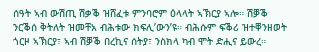ሰዓት ኣብ ውሽጢ ሽቃቕ ዝሸፈቱ ምንባሮም ዕላላት ኣኽርያ ኣሎ። ሽቓቕ ንርቕሰ ቅትለት ዝመቸአ ብሕቱው ክፍሊ’ውን’ዩ። ብሕሱም ፍቕሪ ዝተቐንዘወት ጎርዞ ኣኽርያ፣ ኣብ ሽቓቕ በረኪና ሰትያ፣ ንስክላ ካብ ሞት ድሒና ይውረ።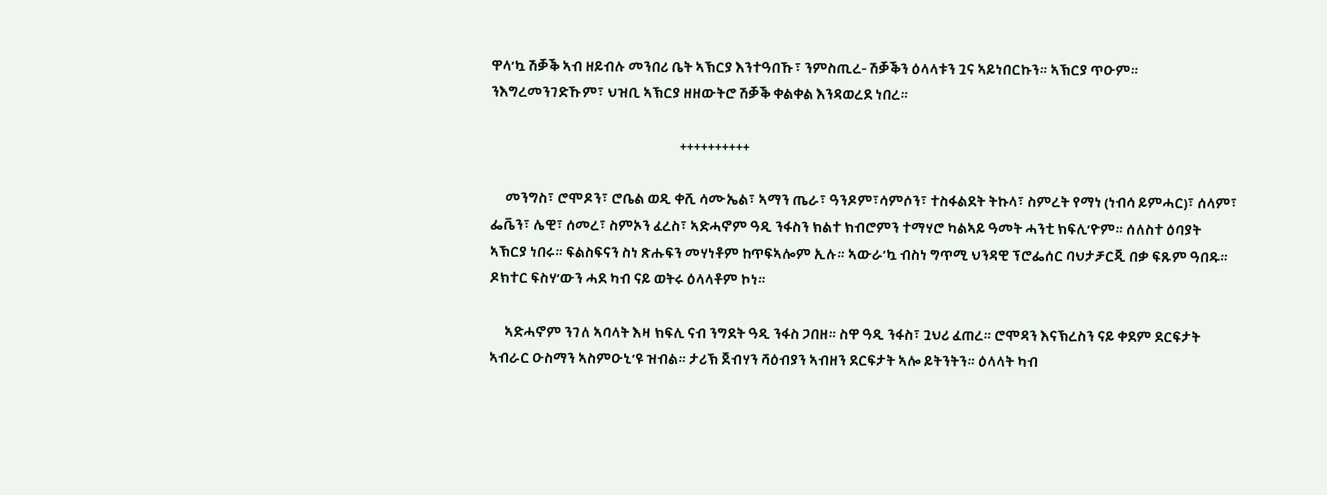ዋላ’ኳ ሽቓቕ ኣብ ዘይብሉ መንበሪ ቤት ኣኽርያ እንተዓበኹ፣ ንምስጢረ- ሽቓቕን ዕላላቱን ጓና ኣይነበርኩን። ኣኽርያ ጥዑም። ንእግረመንገድኹም፣ ህዝቢ ኣኽርያ ዘዘውትሮ ሽቓቕ ቀልቀል እንዳወረደ ነበረ።

                                                               ++++++++++

     መንግስ፣ ሮሞዶን፣ ሮቤል ወዲ ቀሺ ሳሙኤል፣ ኣማን ጤራ፣ ዓንዶም፣ሳምሶን፣ ተስፋልደት ትኩላ፣ ስምረት የማነ (ነብሳ ይምሓር)፣ ሰላም፣ ፌቬን፣ ሌዊ፣ ሰመረ፣ ስምኦን ፈረስ፣ ኣድሓኖም ዓዲ ንፋስን ክልተ ክብሮምን ተማሃሮ ካልኣይ ዓመት ሓንቲ ክፍሊ’ዮም። ሰለስተ ዕባያት ኣኽርያ ነበሩ። ፍልስፍናን ስነ ጽሑፍን መሃነቶም ከጥፍኣሎም ኢሉ። ኣውራ’ኳ ብስነ ግጥሚ ህንዳዊ ፕሮፌሰር ባህታቻርጂ በቃ ፍጹም ዓበዱ። ዶክተር ፍስሃ’ውን ሓደ ካብ ናይ ወትሩ ዕላላቶም ኮነ።

     ኣድሓኖም ንገለ ኣባላት እዛ ክፍሊ ናብ ንግደት ዓዲ ንፋስ ጋበዘ። ስዋ ዓዲ ንፋስ፣ ጓህሪ ፈጠረ። ሮሞዳን እናኽረስን ናይ ቀደም ደርፍታት ኣብራር ዑስማን ኣስምዑኒ’ዩ ዝብል። ታሪኽ ጀብሃን ሻዕብያን ኣብዘን ደርፍታት ኣሎ ይትንትን። ዕላላት ካብ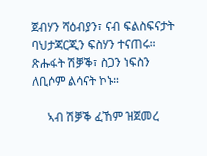ጀብሃን ሻዕብያን፣ ናብ ፍልስፍናታት ባህታጃርጂን ፍስሃን ተናጠሩ። ጽሑፋት ሽቓቕ፣ ስጋን ነፍስን ለቢሶም ልሳናት ኮኑ።

     ኣብ ሽቓቕ ፈኸም ዝጀመረ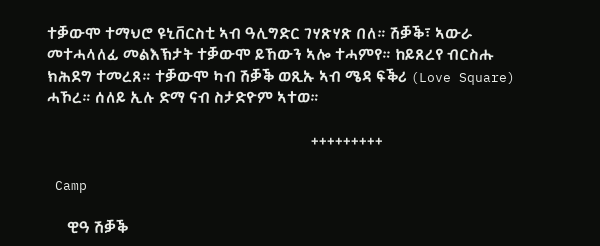ተቓውሞ ተማህሮ ዩኒቨርስቲ ኣብ ዓሊግድር ገሃጽሃጽ በለ። ሽቓቕ፣ ኣውራ መተሓላለፊ መልእኽታት ተቓውሞ ይኸውን ኣሎ ተሓምየ። ከይጸረየ ብርስሑ ክሕደግ ተመረጸ። ተቓውሞ ካብ ሽቓቕ ወጺኡ ኣብ ሜዳ ፍቕሪ (Love Square) ሓኾረ። ሰለይ ኢሉ ድማ ናብ ስታድዮም ኣተወ።

                                                                  +++++++++

 Camp

     ዊዓ ሽቓቕ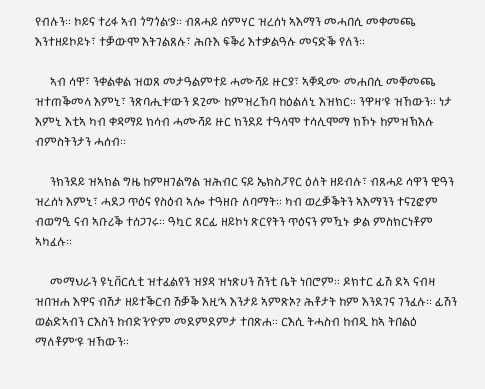የብሉን። ኮይና ተሪፋ ኣብ ጎግጎል’ያ። ብጸሓይ ሰምሃር ዝረሰነ ኣእማን መሓበሲ መቀመጫ እንተዘይኮይኑ፣ ተቓውሞ እትገልጸሉ፣ ሕቡእ ፍቕሪ እተቃልዓሉ መናድቕ የለን።

     ኣብ ሳዋ፣ ንቀልቀል ዝወጸ መታዓልምተይ ሓሙሻይ ዙርያ፣ ኣቐዲሙ መሐበሲ መቐመጫ ዝተጠቕመላ እምኒ፣ ንጽባሒቱ’ውን ደጊሙ ከምዝረኸባ ከዕልለኒ እዝክር። ንዋዛ’ዩ ዝኸውን። ነታ እምኒ እቲኣ ካብ ቀዳማይ ክሳብ ሓሙሻይ ዙር ክንደይ ተዓላሞ ተሳሊሞማ ክኾኑ ከምዝኽእሉ ብምስትንታን ሓሰብ።

     ንክንደይ ዝኣክል ግዜ ከምዘገልግል ዝሕብር ናይ ኤክስፓየር ዕለት ዘይብሉ፣ ብጸሓይ ሳዋን ዊዓን ዝረሰነ እምኒ፣ ሓደጋ ጥዕና የስዕብ ኣሎ ተዓዘቡ ለባማት። ካብ ወረቓቕትን ኣእማንን ተናጊፎም ብወግዒ ናብ ኣቡሪቕ ተሰጋገሩ። ዓኳር ጸርፊ ዘይኮነ ጽርየትን ጥዕናን ምዃኑ ቃል ምስክርነቶም ኣካፈሉ።

     መማህራን ዩኒቨርሲቲ ዝተፈልየን ዝያዳ ዝነጽሀን ሽንቲ ቤት ነበሮም። ዶክተር ፊሽ ደኣ ናብዛ ዝበዝሐ እዋና ብሽታ ዘይተቕርብ ሽቓቕ እዚ’ኣ እንታይ ኣምጽኦ? ሕቶታት ከም እንደገና ገንፈሉ። ፊሽን ወልድኣብን ርእስን ከብድን’ዮም መደምደምታ ተበጽሐ። ርእሲ ትሓስብ ከብዲ ከኣ ትበልዕ ማለቶም’ዩ ዝኸውን።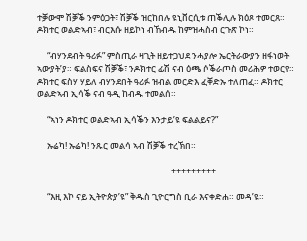ተቓውሞ ሽቓቕ ንምዕጋት፣ ሽቓቕ ዝርከበሉ ዩኒቨርሲቱ ጠቕሊሉ ክዕጾ ተመርጸ። ዶክተር ወልድኣብ፣ ብርእሱ ዘይኮነ ብኸብዱ ከምዝሓስብ ርጉጽ ኮነ።

     “ብሃንደብት ዓሪፉ” ምስጢራ ዛጊት ዘይተጋህደ ንሓያሎ ኤርትራውያን ዘፋነወት ኣውያት’ያ። ፍልስፍና ሽቓቕ፣ ንዶክተር ፊሽ ናብ ዕጫ ሶቕራጦስ መሪሕዎ ተወርየ። ዶክተር ፍስሃ ሃይለ ብሃንደበት ዓሪፉ ዝብል መርድእ ፈቐድኡ ተለጠፈ። ዶክተር ወልድኣብ ኢሳቕ ናብ ዓዲ ከብዱ ተመልሰ።

     “ኣነን ዶክተር ወልድኣብ ኢሳቕን እንታይ’ዩ ፍልልይና?”

     ኡሬካ! ኡሬካ! ንጹር መልሳ ኣብ ሽቓቕ ተረኽበ።

                                                                   +++++++++

     “እዚ እኮ ናይ ኢትዮጵያ’ዩ” ቅዱስ ጊዮርግስ ቢራ እናቀድሐ። መዳ’ዩ።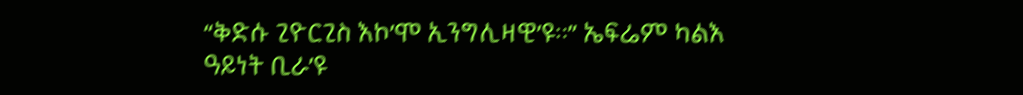“ቅድሱ ጊዮርጊስ እኮ’ሞ ኢንግሊዛዊ’ዩ።” ኤፍሬም ካልእ ዓይነት ቢራ’ዩ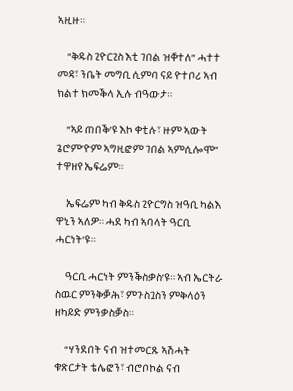ኣዚዙ።

     “ቅዱስ ጊዮርጊስ እቲ ገበል ዝቐተለ” ሓተተ መዳ፣ ንቤት መግቢ ሲምባ ናይ ዮተቦሪ ኣብ ክልተ ክመቕላ ኢሉ ብዓውታ።

     “ኣይ ጠበቕ’ዩ እኮ ቀቲሉ፣ ዙም ኣውት ጌሮም’ዮም ኣግዚፎም ገበል ኣምሲሎሞ” ተዋዘየ ኤፍሬም።

     ኤፍሬም ካብ ቅዱስ ጊዮርግስ ዝዓቢ ካልእ ዋኒን ኣለዎ። ሓደ ካብ ኣባላት ዓርቢ ሓርነት’ዩ።

     ዓርቢ ሓርነት ምንቕስቃስ’ዩ። ኣብ ኤርትራ ስዉር ምንቅቓሕ፣ ምጉስጓስን ምቅላዕን ዘካይድ ምንቃስቓስ።

     “ሃንደበት ናብ ዝተመርጹ ኣሽሓት ቁጽርታት ቴሌፎን፣ ብሮቦኮል ናብ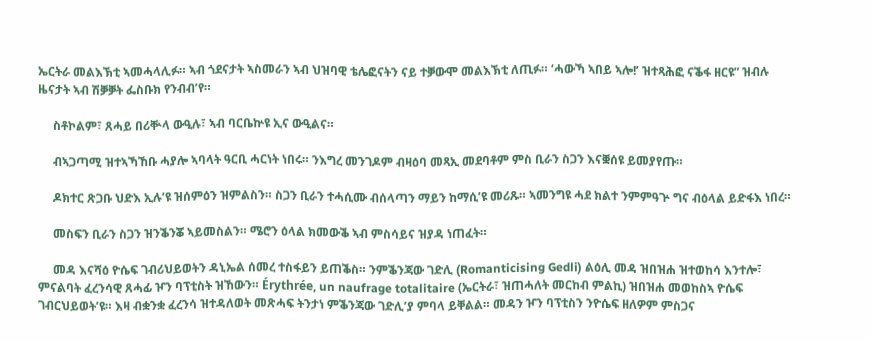ኤርትራ መልእኽቲ ኣመሓላሊፉ። ኣብ ጎደናታት ኣስመራን ኣብ ህዝባዊ ቴሌፎናትን ናይ ተቓውሞ መልእኽቲ ለጢፉ። ‘ሓውኻ ኣበይ ኣሎ!’ ዝተጻሕፎ ናቕፋ ዘርዩ” ዝብሉ ዜናታት ኣብ ሽቓቓት ፌስቡክ የንብብ’የ።

     ስቶኮልም፣ ጸሓይ በሪቝላ ውዒሉ፣ ኣብ ባርቤኵዩ ኢና ውዒልና።

     ብኣጋጣሚ ዝተኣኻኸቡ ሓያሎ ኣባላት ዓርቢ ሓርነት ነበሩ። ንእግረ መንገዶም ብዛዕባ መጻኢ መደባቶም ምስ ቢራን ስጋን እናቛሰዩ ይመያየጡ።

     ዶክተር ጽጋቡ ህድእ ኢሉ’ዩ ዝሰምዕን ዝምልስን። ስጋን ቢራን ተሓሲሙ ብሰላጣን ማይን ከማሲ’ዩ መሪጹ። ኣመንግዩ ሓደ ክልተ ንምምዓጕ ግና ብዕላል ይድፋእ ነበረ።

     መስፍን ቢራን ስጋን ዝንቕንቖ ኣይመስልን። ሜሮን ዕላል ክመውቕ ኣብ ምስሳይና ዝያዳ ነጠፈት።

     መዳ እናሻዕ ዮሴፍ ገብሪህይወትን ዳኒኤል ሰመረ ተስፋይን ይጠቕስ። ንምቕንጃው ገድሊ (Romanticising Gedli) ልዕሊ መዳ ዝበዝሐ ዝተወከሳ እንተሎ፣ ምናልባት ፈረንሳዊ ጸሓፊ ዦን ባፕቲስት ዝኸውን። Érythrée, un naufrage totalitaire (ኤርትራ፣ ዝጠሓለት መርከብ ምልኪ) ዝበዝሐ መወከስኣ ዮሴፍ ገብርህይወት’ዩ። እዛ ብቋንቋ ፈረንሳ ዝተዳለወት መጽሓፍ ትንታነ ምቕንጃው ገድሊ’ያ ምባላ ይቐልል። መዳን ዦን ባፕቲስን ንዮሴፍ ዘለዎም ምስጋና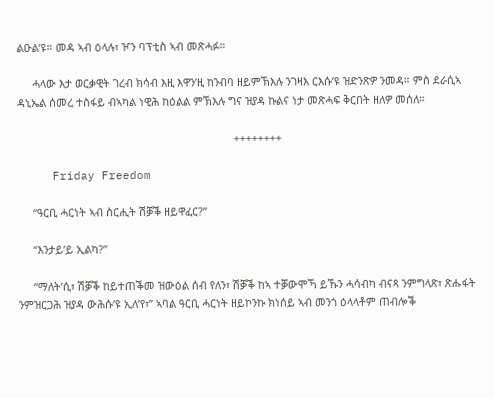ልዑል’ዩ። መዳ ኣብ ዕላሉ፣ ዦን ባፕቲስ ኣብ መጽሓፉ።

     ሓላው እታ ወርቃዊት ገረብ ክሳብ እዚ እዋን’ዚ ከንብባ ዘይምኽእሉ ንገዛእ ርእሱ’ዩ ዝድንጽዎ ንመዳ። ምስ ደራሲኣ ዳኒኤል ሰመረ ተስፋይ ብኣካል ነዊሕ ከዕልል ምኽእሉ ግና ዝያዳ ኩልና ነታ መጽሓፍ ቅርበት ዘለዎ መሰለ።

                                                                        ++++++++

     Friday Freedom

     “ዓርቢ ሓርነት ኣብ ስርሒት ሽቓቕ ዘይዋፈር?”

     “እንታይ’ይ ኢልካ?”

     “ማለት’ሲ፣ ሽቓቕ ከይተጠቕመ ዝውዕል ሰብ የለን፣ ሽቓቕ ከኣ ተቓውሞኻ ይኹን ሓሳብካ ብናጻ ንምግላጽ፣ ጽሑፋት ንምዝርጋሕ ዝያዳ ውሕሱ’ዩ ኢለ’የ፣” ኣባል ዓርቢ ሓርነት ዘይኮንኩ ክነሰይ ኣብ መንጎ ዕላላቶም ጠብሎቕ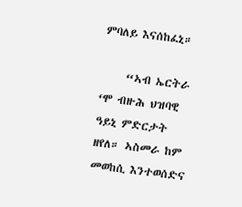ምባለይ እናሰከፈኒ።

     “ኣብ ኤርትራ ‘ሞ ብዙሕ ህዝባዊ ዓይኒ ምድርታት ዘየለ። ኣስመራ ከም መወከሲ እንተወሰድና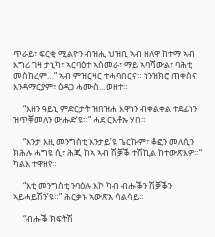ጥራይ፣ ፍርቂ ሚልዮን ብዝሒ ህዝቢ ኣብ ዘለዋ ከተማ ኣብ እግሪ ገዛ ታኒካ፣ ኣርባዕተ ኣስመራ፣ ማይ ኣባሻውል፣ ባሕቲ መስከረም…” ኣብ ምዝርዛር ተሓባበርና። ነንዝክሮ ጠቀስና እንዳማርያም፣ ዕዳጋ ሓሙስ…ወዘተ።

     “እዘን ዓይኒ ምድርታት ዝበዝሐ እዋነን ብቀልቀል ተደፊነን ዝጥቐመለን ውሑድ’ዩ።” ሓደ ርእቶኡ ሃበ።

     “እንታ እዚ መንግስቲ እንታይ’ዩ ጌርኩም፣ ቆፎን መለሲን ክሕሉ ሓግዩ ሲ፣ ሕጂ ከኣ ኣብ ሽቓቕ ተሽኪል ከተውጽእዎ።” ካልእ ተዋዘየ።

     “እቲ መንግስቲ ንባዕሉ እኮ ካብ ብሑቕን ሽቓቕን ኣይሓይሽን’ዩ።” ሕርቃኑ ኣውጽአ ሳልሳይ።

     “ብሑቕ ክፍትሽ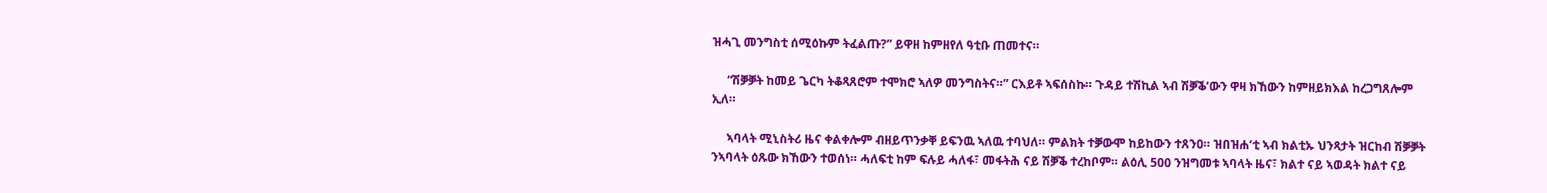ዝሓጊ መንግስቲ ሰሚዕኩም ትፈልጡ?” ይዋዘ ከምዘየለ ዓቲቡ ጠመተና።

     “ሽቓቓት ከመይ ጌርካ ትቆጻጸሮም ተሞክሮ ኣለዎ መንግስትና።” ርእይቶ ኣፍሰስኩ። ጉዳይ ተሽኪል ኣብ ሽቓቕ’ውን ዋዛ ክኸውን ከምዘይክእል ከረጋግጸሎም ኢለ።

     ኣባላት ሚኒስትሪ ዜና ቀልቀሎም ብዘይጥንቃቐ ይፍንዉ ኣለዉ ተባህለ። ምልክት ተቓውሞ ከይከውን ተጸንዐ። ዝበዝሐ’ቲ ኣብ ክልቲኡ ህንጻታት ዝርከብ ሽቓቓት ንኣባላት ዕጹው ክኸውን ተወሰነ። ሓለፍቲ ከም ፍሉይ ሓለፋ፣ መፋትሕ ናይ ሽቓቕ ተረከቦም። ልዕሊ 500 ንዝግመቱ ኣባላት ዜና፣ ክልተ ናይ ኣወዳት ክልተ ናይ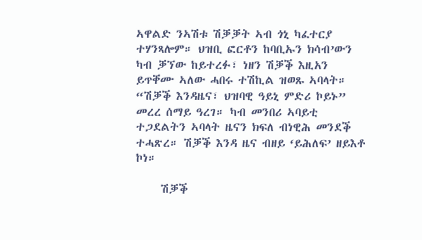ኣዋልድ ንኣሽቱ ሽቓቓት ኣብ ጎኒ ካፈተርያ ተሃንጻሎም። ህዝቢ ፎርቶን ከባቢኡን ክሳብ’ውን ካብ ቓኘው ከይተረፉ፣ ነዘን ሽቓቕ እዚአን ይጥቐሙ ኣለው ሓበሩ ተሽኪል ዝወጹ ኣባላት። “ሽቓቕ እንዳዜና፣ ህዝባዊ ዓይኒ ምድሪ ኮይኑ” መረረ ሰማይ ዓረገ። ካብ መንበሪ ኣባይቲ ተጋደልትን ኣባላት ዜናን ክፍለ ብነዊሕ መንደቕ ተሓጽረ። ሽቓቕ እንዳ ዜና ብዘይ ‘ይሕለፍ’ ዘይእቶ ኮነ።

     ሽቓቕ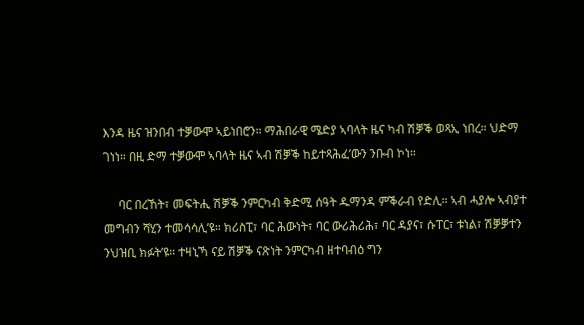እንዳ ዜና ዝንበብ ተቓውሞ ኣይነበሮን። ማሕበራዊ ሜድያ ኣባላት ዜና ካብ ሽቓቕ ወጻኢ ነበረ። ህድማ ገነነ። በዚ ድማ ተቓውሞ ኣባላት ዜና ኣብ ሽቓቕ ከይተጻሕፈ’ውን ንቡብ ኮነ።

     ባር በረኸት፣ መፍትሒ ሽቓቕ ንምርካብ ቅድሚ ሰዓት ዱማንዳ ምቕራብ የድሊ። ኣብ ሓያሎ ኣብያተ መግብን ሻሂን ተመሳሳሊ’ዩ። ክሪስፒ፣ ባር ሕውነት፣ ባር ውሪሕሪሕ፣ ባር ዳያና፣ ሱፐር፣ ቱነል፣ ሽቓቓተን ንህዝቢ ክፉት’ዩ። ተዛኒኻ ናይ ሽቓቕ ናጽነት ንምርካብ ዘተባብዕ ግን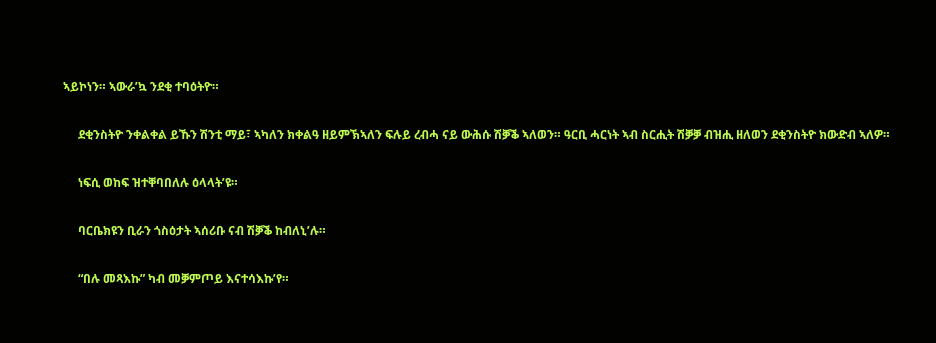ኣይኮነን። ኣውራ’ኳ ንደቂ ተባዕትዮ።

     ደቂንስትዮ ንቀልቀል ይኹን ሽንቲ ማይ፣ ኣካለን ክቀልዓ ዘይምኽኣለን ፍሉይ ረብሓ ናይ ውሕሱ ሽቓቕ ኣለወን። ዓርቢ ሓርነት ኣብ ስርሒት ሽቓቓ ብዝሒ ዘለወን ደቂንስትዮ ክውድብ ኣለዎ።

     ነፍሲ ወከፍ ዝተቐባበለሉ ዕላላት’ዩ።

     ባርቤክዩን ቢራን ጎስዕታት ኣሰሪቡ ናብ ሽቓቕ ከብለኒ’ሉ።

     “በሉ መጻእኩ” ካብ መቓምጦይ እናተሳእኩ’የ።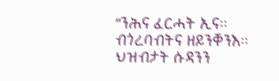“ንሕና ፈርሓት ኢና። ብጎረባብትና ዘይንቐንእ። ህዝብታት ሱዳንን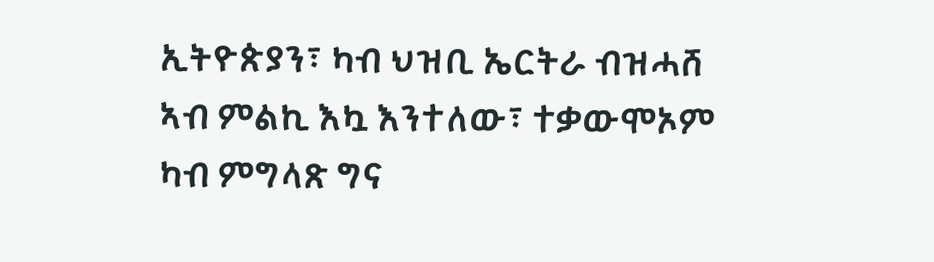ኢትዮጵያን፣ ካብ ህዝቢ ኤርትራ ብዝሓሸ ኣብ ምልኪ እኳ እንተለው፣ ተቃውሞኦም ካብ ምግላጽ ግና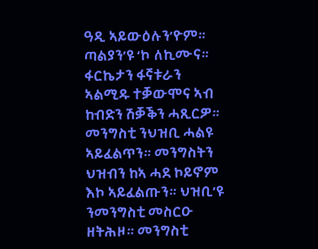ዓዲ ኣይውዕሉን’ዮም። ጣልያን’ዩ ‘ኮ ለኪሙና። ፋርኬታን ፋኛቱራን ኣልሚዱ ተቓውሞና ኣብ ከብድን ሽቓቕን ሓጺርዎ። መንግስቲ ንህዝቢ ሓልዩ ኣይፈልጥን። መንግስትን ህዝብን ከኣ ሓደ ኮይኖም እኮ ኣይፈልጡን። ህዝቢ’ዩ ንመንግስቲ መስርዑ ዘትሕዞ። መንግስቲ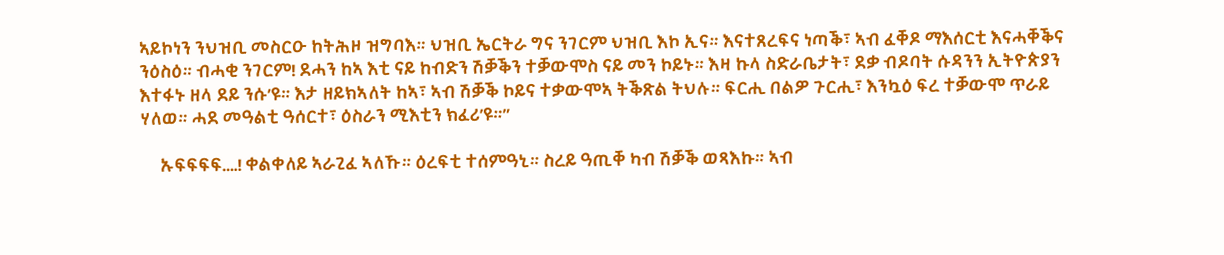ኣይኮነን ንህዝቢ መስርዑ ከትሕዞ ዝግባእ። ህዝቢ ኤርትራ ግና ንገርም ህዝቢ እኮ ኢና። እናተጸረፍና ነጣቕ፣ ኣብ ፈቐዶ ማእሰርቲ እናሓቐቕና ንዕስዕ። ብሓቂ ንገርም! ደሓን ከኣ እቲ ናይ ከብድን ሽቓቕን ተቓውሞስ ናይ መን ኮይኑ። እዛ ኩላ ስድራቤታት፣ ደቃ ብዶባት ሱዳንን ኢትዮጵያን እተፋኑ ዘላ ደይ ንሱ’ዩ። እታ ዘይክኣለት ከኣ፣ ኣብ ሽቓቕ ኮይና ተቃውሞኣ ትቕጽል ትህሉ። ፍርሒ በልዎ ጉርሒ፣ እንኳዕ ፍረ ተቓውሞ ጥራይ ሃለወ። ሓደ መዓልቲ ዓሰርተ፣ ዕስራን ሚእቲን ክፈሪ’ዩ።”

     ኡፍፍፍፍ….! ቀልቀለይ ኣራጊፈ ኣለኹ። ዕረፍቲ ተሰምዓኒ። ስረይ ዓጢቐ ካብ ሽቓቕ ወጻእኩ። ኣብ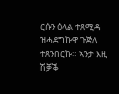ርሱን ዕላል ተጸሚዳ ዝሓደግኩዋ ጉጅለ ተጸንበርኩ። ኣንታ እዚ ሽቓቕ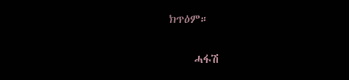ክጥዕም።

     ሓፋሽ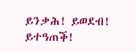ይንቃሕ! ይወደብ! ይተዓጠቕ!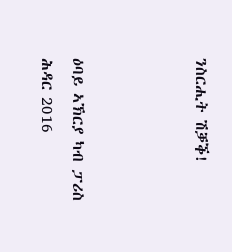ንስርሒት ሽቓቕ!



ዕባይ ኣኽርያ ካብ ፓሪስ
ሕዳር 2016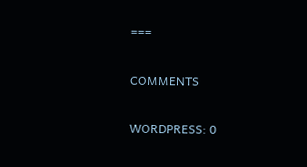===

COMMENTS

WORDPRESS: 0